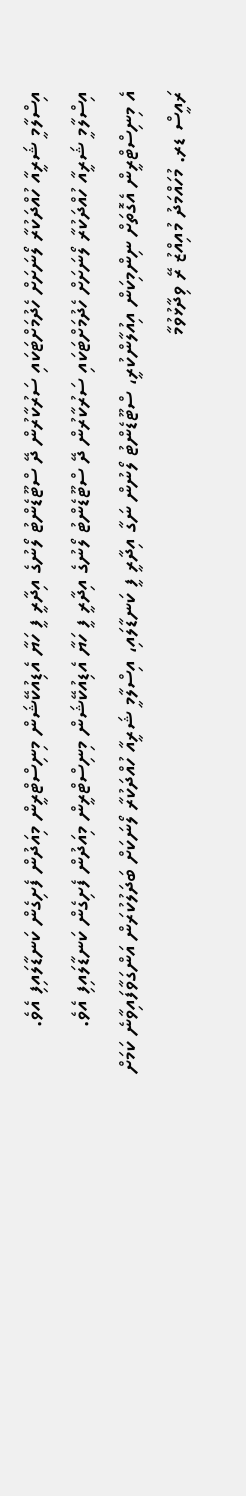އިސްލާމީ ޝަރީއާ ހުއްދަކުރާ ލޯނަށަށް ހެދުމަށްޓަކައި ސަރުކާރުން ދޭ ސްޓޫޑެންޓު ލޯނުގެ އިދާރީ ފީ ހަޔާ އެޑިއުކޭޝަން މިނިސްޓްރީން މިއަދުން ފެށިގެން ކަނޑާލައިފި އެވެ.
އިސްލާމީ ޝަރީއާ ހުއްދަކުރާ ލޯނަށަށް ހެދުމަށްޓަކައި ސަރުކާރުން ދޭ ސްޓޫޑެންޓު ލޯނުގެ އިދާރީ ފީ ހަޔާ އެޑިއުކޭޝަން މިނިސްޓްރީން މިއަދުން ފެށިގެން ކަނޑާލައިފި އެވެ.
އެ މިނިސްޓްރީން އެގޮތަށް ނިންމިކަން އިއުލާންކުރީ، ސްޓޫޑެންޓު ލޯނުން ނަގާ އިދާރީ ފީ ކަނޑާލައި، އިސްލާމީ ޝަރީއާ ހުއްދަކުރާ ލޯނަކަށް ބަދަލުކުރަން އަންގަވާފައިވާނެ ކަމަށް ރައީސް ޑރ. މުހައްމަދު މުއިއްޒު ރޭ ވިދާޅުވުމާ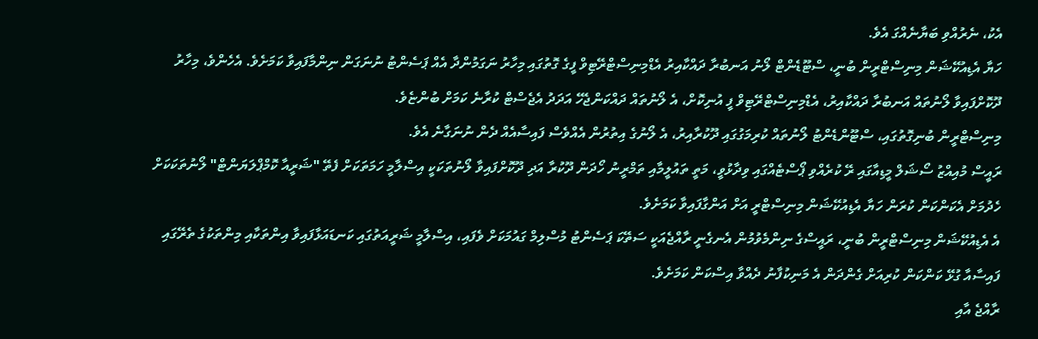އެކު، ނެރުއްވި ބަޔާނެއްގަ އެވެ.
ހަޔާ އެޑިއުކޭޝަން މިނިސްޓްރީން ބުނީ، ސްޓޫޑެންޓް ލޯނު އަނބުރާ ދައްކާއިރު އެޑްމިނިސްޓްރޭޓިވް ފީގެ ގޮތުގައި މިހާރު ނަގަމުންދާ އެއް ޕަސެންޓު ނުނަގަން ނިންމާފައިވާ ކަމަށެވެ. އެހެންވެ، މިހާރު ދޫކޮށްފައިވާ ލޯނުތައް އަނބުރާ ދައްކާއިރު، އެޑްމިނިސްޓްރޭޓިވް ފީ އުނިކޮށް، އެ ލޯނުތައް ދައްކަންޖެހޭ އަދަދު އެޖެސްޓް ކުރާނެ ކަމަށް ބުންޏެވެ.
މިނިސްޓްރީން ބުނިގޮތުގައި، ސްޓޫންޑެންޓު ލޯނުތައް ކުރިމަގުގައި ދޫކުރާއިރު، އެ ލޯނުގެ އިތުރުން އެއްވެސް ފައިސާއެއް ދެން ނުނަގާނެ އެވެ.
ރައީސް މުއިއްޒު ސޯޝަލް މީޑިއާގައި ރޭ ކުރެއްވި ޕޯސްޓެއްގައި ވިދާޅުވީ، މަތީ ތައުލީމާއި ތަމްރީނު ހޯދަން ދޫކުރާ އަދި ދޫކޮށްފައިވާ ލޯނުތަކަކީ އިސްލާމީ ހަމަތަކަށް ފެތޭ "ޝަރީއާ ކޮމްޕްލަޔަންޓް" ލޯނުތަކަކަށް ހެދުމަށް އެކަންކަން ކުރަން ހަޔާ އެޑިއުކޭޝަން މިނިސްޓްރީ އަށް އަންގާފައިވާ ކަމަށެވެ.
އެ އެޑިއުކޭޝަން މިނިސްޓްރީން ބުނީ، ރައީސްގެ ނިންމެވުމުން އެނގެނީ ރާއްޖެއަކީ ސަތޭކަ ޕަސެންޓު މުސްލިމް ގައުމަކަށް ވެފައި، އިސްލާމީ ޝަރީއަތުގައި ކަނޑައަޅާފައިވާ އިންތަކާއި މިންތަކުގެ ތެރޭގައި ފައިސާއާ ގުޅޭ ކަންކަން ކުރިއަށް ގެންދަން އެ މަނިކުފާނު ދެއްވާ އިސްކަން ކަމަށެވެ.
ރާއްޖެ އާއި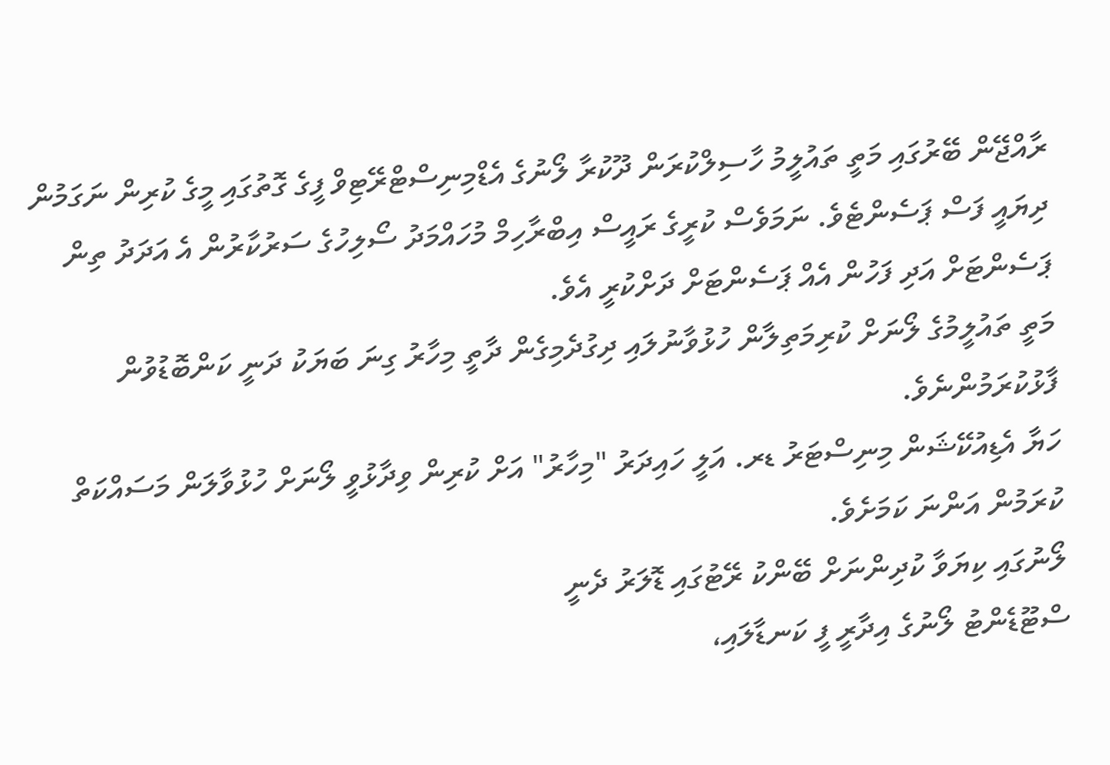ރާއްޖޭން ބޭރުގައި މަތީ ތައުލީމު ހާސިލްކުރަން ދޫކުރާ ލޯނުގެ އެޑްމިނިސްޓްރޭޓިވް ފީގެ ގޮތުގައި މީގެ ކުރިން ނަގަމުން ދިޔައީ ފަސް ޕަސެންޓެވެ. ނަމަވެސް ކުރީގެ ރައީސް އިބްރާހިމް މުހައްމަދު ސޯލިހުގެ ސަރުކާރުން އެ އަދަދު ތިން ޕަސެންޓަށް އަދި ފަހުން އެއް ޕަސެންޓަށް ދަށްކުރީ އެވެ.
މަތީ ތައުލީމުގެ ލޯނަށް ކުރިމަތިލާން ހުޅުވާނުލައި ދިގުދެމިގެން ދާތީ މިހާރު ގިނަ ބަޔަކު ދަނީ ކަންބޮޑުވުން ފާޅުކުރަމުންނެވެ.
ހަޔާ އެޑިއުކޭޝަން މިނިސްޓަރު ޑރ. އަލީ ހައިދަރު "މިހާރު" އަށް ކުރިން ވިދާޅުވީ ލޯނަށް ހުޅުވާލަން މަސައްކަތް ކުރަމުން އަންނަ ކަމަށެވެ.
ލޯނުގައި ކިޔަވާ ކުދިންނަށް ބޭންކު ރޭޓުގައި ޑޮލަރު ދެނީ
ސްޓޫޑެންޓު ލޯނުގެ އިދާރީ ފީ ކަނޑާލައި،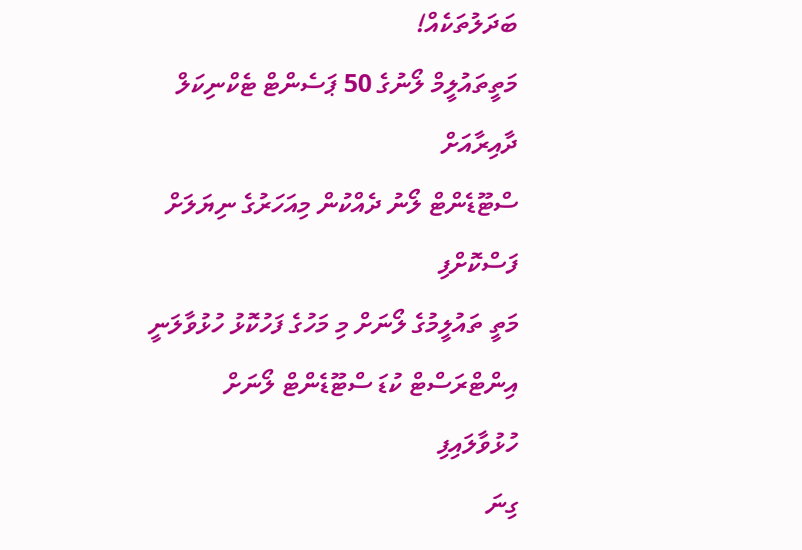ބަދަލުތަކެއް!
މަތީތައުލީމް ލޯނުގެ 50 ޕަސެންޓް ޓެކްނިކަލް ދާއިރާއަށް
ސްޓޫޑެންޓް ލޯނު ދެއްކުން މިއަހަރުގެ ނިޔަލަށް ފަސްކޮށްފި
މަތީ ތައުލީމުގެ ލޯނަށް މި މަހުގެ ފަހުކޮޅު ހުޅުވާލަނީ
އިންޓްރަސްޓް ކުޑަ ސްޓޫޑެންޓް ލޯނަށް ހުޅުވާލައިފި
ގިނަ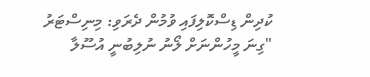ކުދިން ޑިސްކޮލިފައި ވުމުން ދެރަވި: މިނިސްޓަރު
"ގިނަ މީހުންނަށް ލޯނު ނުލިބުނީ އުސޫލާ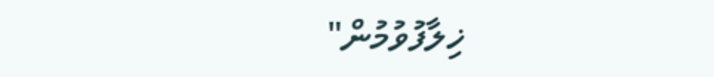ޚިލާފުވުމުން"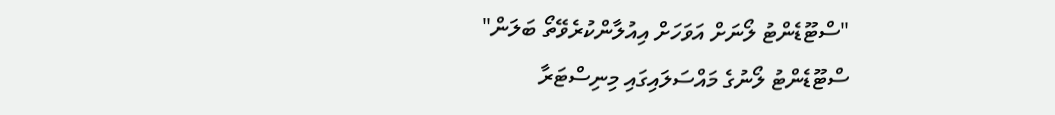"ސްޓޫޑެންޓު ލޯނަށް އަވަހަށް އިއުލާންކުރެވޭތޯ ބަލަން"
ސްޓޫޑެންޓު ލޯނުގެ މައްސަލައިގައި މިނިސްޓަރާ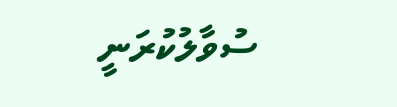ސުވާލުކުރަނީ